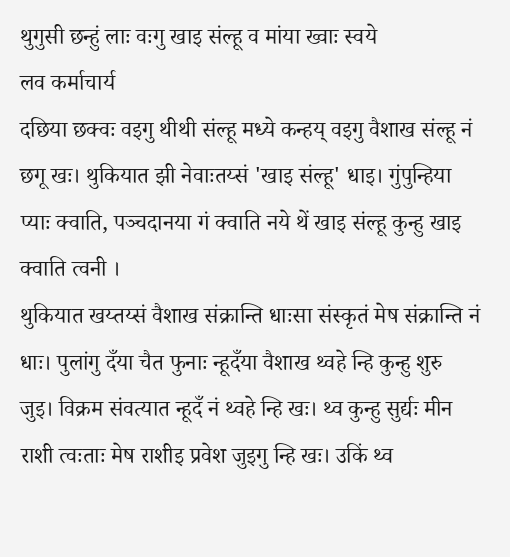थुगुसी छन्हुं लाः वःगु खाइ संल्हू व मांया ख्वाः स्वये
लव कर्माचार्य
दछिया छक्वः वइगु थीथी संल्हू मध्ये कन्हय् वइगु वैशाख संल्हू नं छगू खः। थुकियात झी नेवाःतय्सं 'खाइ संल्हू' धाइ। गुंपुन्हिया प्याः क्वाति, पञ्चदानया गं क्वाति नये थें खाइ संल्हू कुन्हु खाइ क्वाति त्वनी ।
थुकियात खय्तय्सं वैशाख संक्रान्ति धाःसा संस्कृतं मेष संक्रान्ति नं धाः। पुलांगु दँया चैत फुनाः न्हूदँया वैशाख थ्वहे न्हि कुन्हु शुरु जुइ। विक्रम संवत्यात न्हूदँ नं थ्वहे न्हि खः। थ्व कुन्हु सुर्द्यः मीन राशी त्वःताः मेष राशीइ प्रवेश जुइगु न्हि खः। उकिं थ्व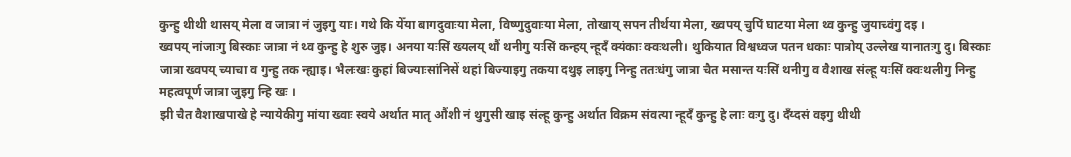कुन्हु थीथी थासय् मेला व जात्रा नं जुइगु याः। गथे कि येँया बागदुवाःया मेला, विष्णुदुवाःया मेला, तोखाय् सपन तीर्थया मेला, ख्वपय् चुपिं घाटया मेला थ्व कुन्हु जुयाच्वंगु दइ ।
ख्वपय् नांजाःगु बिस्काः जात्रा नं थ्व कुन्हु हे शुरु जुइ। अनया यःसिं ख्यलय् थौं थनीगु यःसिं कन्हय् न्हूदँ क्यंकाः क्वःथली। थुकियात विश्वध्वज पतन धकाः पात्रोय् उल्लेख यानातःगु दु। बिस्काः जात्रा ख्वपय् च्याचा व गुन्हु तक न्ह्याइ। भैलःखः कुहां बिज्याःसांनिसें थहां बिज्याइगु तकया दथुइ लाइगु निन्हु ततःधंगु जात्रा चैत मसान्त यःसिं थनीगु व वैशाख संल्हू यःसिं क्वःथलीगु निन्हु महत्वपूर्ण जात्रा जुइगु न्हि खः ।
झी चैत वैशाखपाखे हे न्यायेकीगु मांया ख्वाः स्वये अर्थात मातृ औंशी नं थुगुसी खाइ संल्हू कुन्हु अर्थात विक्रम संवत्या न्हूदँ कुन्हु हे लाः वःगु दु। दँय्दसं वइगु थीथी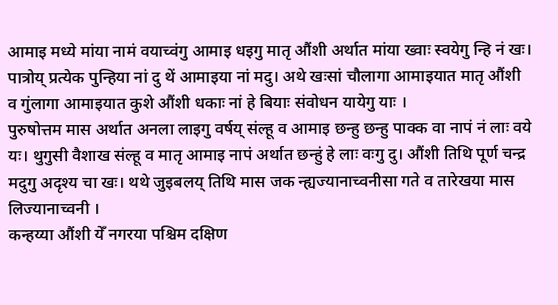आमाइ मध्ये मांया नामं वयाच्वंगु आमाइ धइगु मातृ औंशी अर्थात मांया ख्वाः स्वयेगु न्हि नं खः। पात्रोय् प्रत्येक पुन्हिया नां दु थें आमाइया नां मदु। अथे खःसां चौलागा आमाइयात मातृ औंशी व गुंलागा आमाइयात कुशे औंशी धकाः नां हे बियाः संवोधन यायेगु याः ।
पुरुषोत्तम मास अर्थात अनला लाइगु वर्षय् संल्हू व आमाइ छन्हु छन्हु पाक्क वा नापं नं लाः वये यः। थुगुसी वैशाख संल्हू व मातृ आमाइ नापं अर्थात छन्हुं हे लाः वःगु दु। औंशी तिथि पूर्ण चन्द्र मदुगु अदृश्य चा खः। थथे जुइबलय् तिथि मास जक न्ह्यज्यानाच्वनीसा गते व तारेखया मास लिज्यानाच्वनी ।
कन्हय्या औंशी येँ नगरया पश्चिम दक्षिण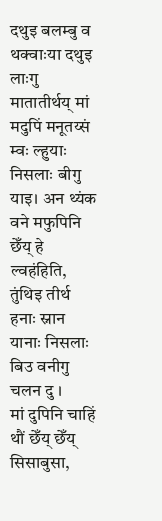दथुइ बलम्बु व थक्वाःया दथुइ लाःगु मातातीर्थय् मां मदुपिं मनूतय्सं म्वः ल्हुयाः निसलाः बीगु याइ। अन थ्यंक वने मफुपिनि छेँय् हे ल्वहंहिति, तुंथिइ तीर्थ हनाः स्नान यानाः निसलाः बिउ वनीगु चलन दु ।
मां दुपिनि चाहिं थौं छेँय् छेँय् सिसाबुसा,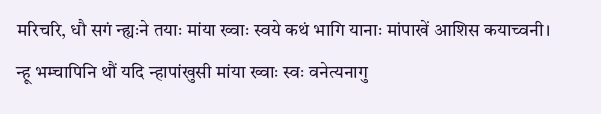मरिचरि, धौ सगं न्ह्यःने तयाः मांया ख्वाः स्वये कथं भागि यानाः मांपाखें आशिस कयाच्वनी। न्हू भम्चापिनि थौं यदि न्हापांखुसी मांया ख्वाः स्वः वनेत्यनागु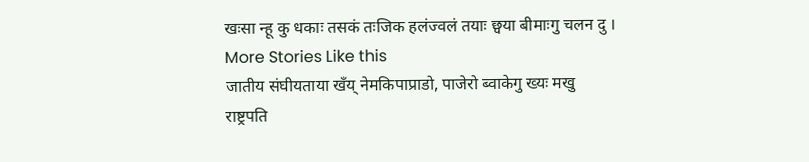खःसा न्हू कु धकाः तसकं तःजिक हलंज्वलं तयाः छ्वया बीमाःगु चलन दु ।
More Stories Like this
जातीय संघीयताया खँय् नेमकिपाप्राडो, पाजेरो ब्वाकेगु ख्यः मखु
राष्ट्रपति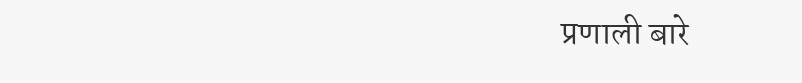प्रणाली बारे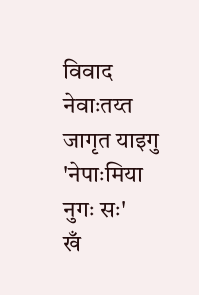विवाद
नेवाःतय्त जागृत याइगु 'नेपाःमिया नुगः सः'
खँ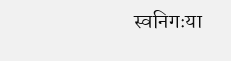स्वनिगःया